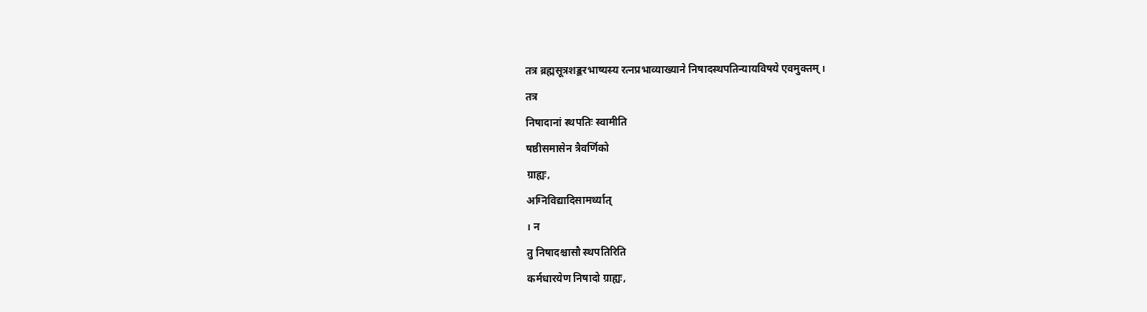तत्र ब्रह्मसूत्रशङ्करभाष्यस्य रत्नप्रभाव्याख्याने निषादस्थपतिन्यायविषये एवमुक्तम्।
तत्र
निषादानां स्थपतिः स्वामीति
षष्ठीसमासेन त्रैवर्णिको
ग्राह्यः,
अग्निविद्यादिसामर्थ्यात्
। न
तु निषादश्चासौ स्थपतिरिति
कर्मधारयेण निषादो ग्राह्यः,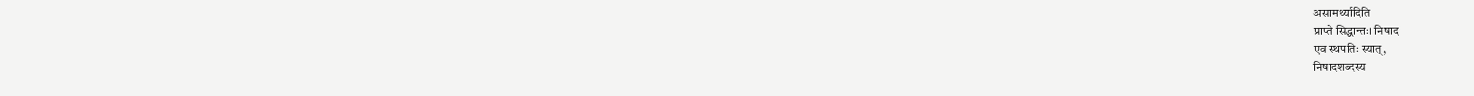असामर्थ्यादिति
प्राप्ते सिद्धान्तः। निषाद
एव स्थपतिः स्यात्,
निषादशब्दस्य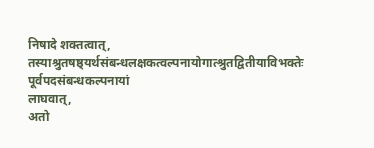निषादे शक्तत्वात्, तस्याश्रुतषष्ठ्यर्थसंबन्धलक्षकत्वल्पनायोगात्श्रुतद्वितीयाविभक्तेः
पूर्वपदसंबन्धकल्पनायां
लाघवात्,
अतो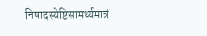निषादस्येष्टिसामर्थ्यमात्रं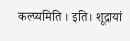कल्प्यमिति । इति। शूद्रायां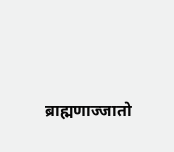ब्राह्मणाज्जातो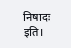निषादः इति।